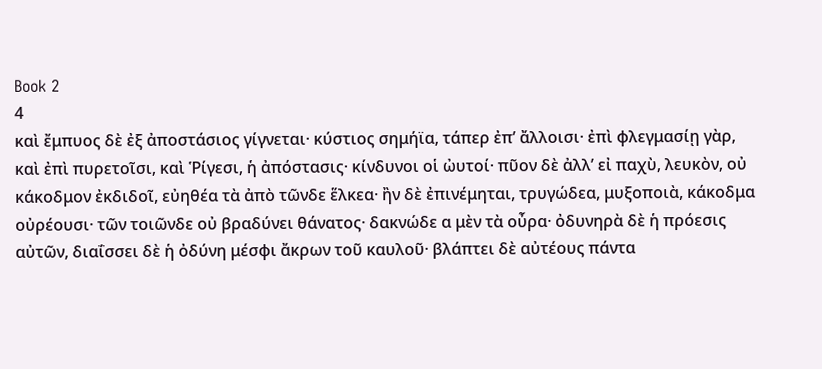Book 2
4
καὶ ἔμπυος δὲ ἐξ ἀποστάσιος γίγνεται· κύστιος σημήϊα, τάπερ ἐπʼ ἄλλοισι· ἐπὶ φλεγμασίῃ γὰρ, καὶ ἐπὶ πυρετοῖσι, καὶ Ῥίγεσι, ἡ ἀπόστασις· κίνδυνοι οἱ ὠυτοί· πῦον δὲ ἀλλʼ εἰ παχὺ, λευκὸν, οὐ κάκοδμον ἐκδιδοῖ, εὐηθέα τὰ ἀπὸ τῶνδε ἕλκεα· ἢν δὲ ἐπινέμηται, τρυγώδεα, μυξοποιὰ, κάκοδμα οὐρέουσι· τῶν τοιῶνδε οὐ βραδύνει θάνατος· δακνώδε α μὲν τὰ οὖρα· ὀδυνηρὰ δὲ ἡ πρόεσις αὐτῶν, διαΐσσει δὲ ἡ ὀδύνη μέσφι ἄκρων τοῦ καυλοῦ· βλάπτει δὲ αὐτέους πάντα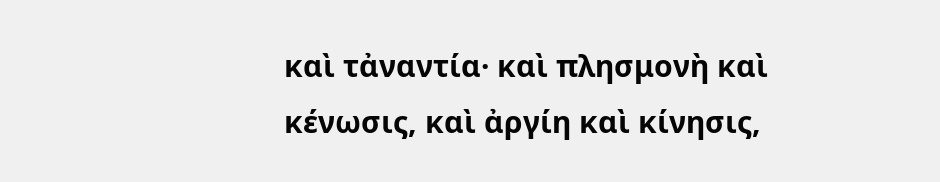καὶ τἀναντία· καὶ πλησμονὴ καὶ κένωσις, καὶ ἀργίη καὶ κίνησις,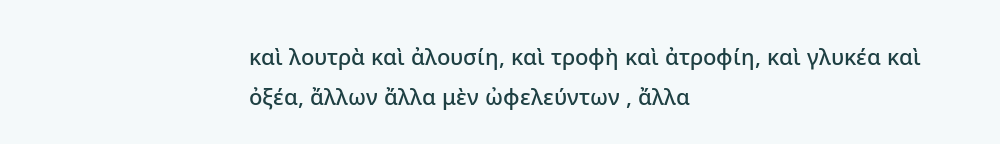καὶ λουτρὰ καὶ ἀλουσίη, καὶ τροφὴ καὶ ἀτροφίη, καὶ γλυκέα καὶ ὀξέα, ἄλλων ἄλλα μὲν ὠφελεύντων , ἄλλα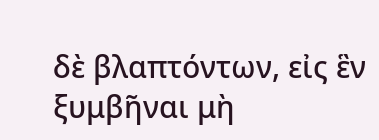δὲ βλαπτόντων, εἰς ἓν ξυμβῆναι μὴ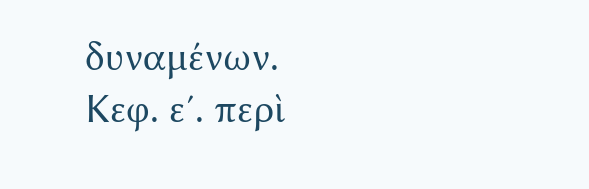δυναμένων.
Κεφ. ε′. περὶ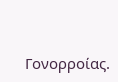Γονορροίας.